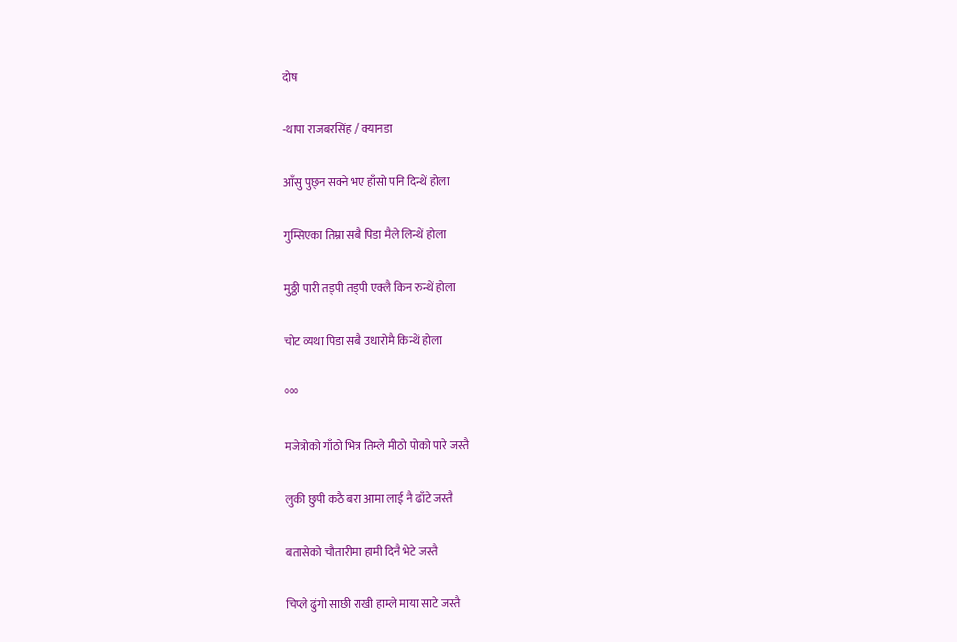दोष

-थापा राजबरसिंह / क्यानडा

आँसु पुछ्न सक्ने भए हाँसो पनि दिन्थें होला

गुम्सिएका तिम्रा सबै पिडा मैले लिन्थें होला

मुठ्ठी पारी तड्पी तड्पी एक्लै किन रुन्थें होला

चोट व्यथा पिडा सबै उधारोमै किन्थें होला

°°°

मजेत्रोको गाँठो भित्र तिम्ले मीठो पोको पारे जस्तै

लुकी छुपी कठै बरा आमा लाई नै ढाँटे जस्तै

बतासेको चौतारीमा हामी दिनै भेटे जस्तै

चिप्ले ढुंगो साछी राखी हाम्ले माया साटे जस्तै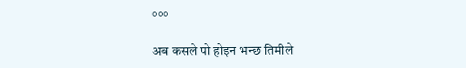°°°

अब कसले पो होइन भन्छ तिमीले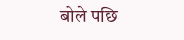बोले पछि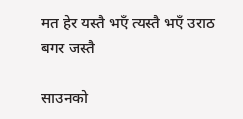मत हेर यस्तै भएँ त्यस्तै भएँ उराठ बगर जस्तै

साउनको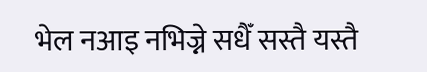भेल नआइ नभिज्ने सधैँ सस्तै यस्तै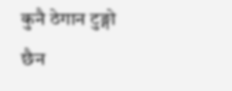कुनै ठेगान टुङ्गो छैन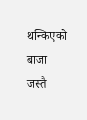थन्किएको बाजा जस्तै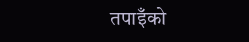तपाइँको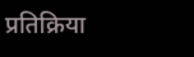प्रतिक्रिया